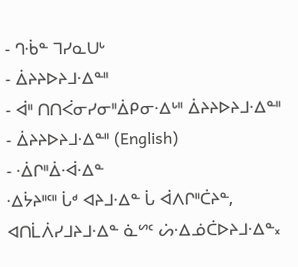- ᒉᐧᑳᓐ ᒣᓯᓇᑌᒡ
- ᐄᔨᔨᐅᔨᒧᐧᐃᓐᐦ
- ᐋᐦ ᑎᑎᐹᓂᓯᓂᐦᐄᑭᓂᐧᐃᒡᐦ ᐄᔨᔨᐅᔨᒧᐧᐃᓐᐦ
- ᐄᔨᔨᐅᔨᒧᐧᐃᓐᐦ (English)
- ᐧᐄᒋᐦᐄᐧᐋᐧᐃᓐ
ᐧᐃᔮᔨᐦᑦᐦ ᒑᒄ ᐊᔨᒧᐧᐃᓐ ᒑ ᐋᐱᒋᐦᑖᔨᓐ, ᐊᑎᒫᐲᓯᒧᔨᒧᐧᐃᓐ ᓈᔥᑦ ᔖᐧᐃᓅᑖᐅᔨᒧᐧᐃᓐ᙮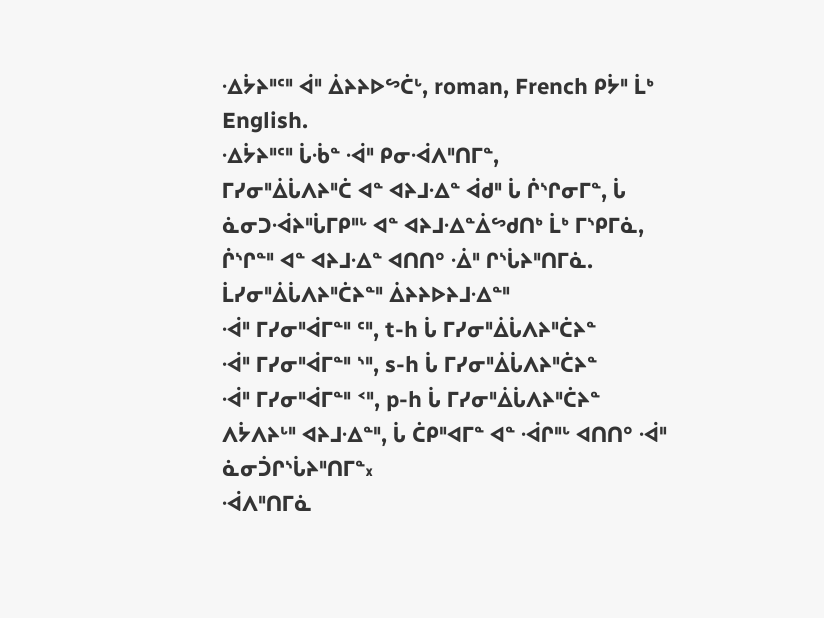ᐧᐃᔮᔨᐦᑦᐦ ᐋᐦ ᐄᔨᔨᐅᔥᑖᒡ, roman, French ᑭᔮᐦ ᒫᒃ English.
ᐧᐃᔮᔨᐦᑦᐦ ᒑᐧᑳᓐ ᐧᐋᐦ ᑭᓂᐧᐋᐱᐦᑎᒥᓐ,
ᒥᓯᓂᐦᐄᒑᐱᔨᐦᑖ ᐊᓐ ᐊᔨᒧᐧᐃᓐ ᐋᑯᐦ ᒑ ᒌᔅᒋᓂᒥᓐ, ᒑ ᓈᓂᑐᐧᐋᔨᐦᒑᒥᑭᐦᒡ ᐊᓐ ᐊᔨᒧᐧᐃᓐᐄᔥᑯᑎᒃ ᒫᒃ ᒥᔅᑭᒥᓈ, ᒌᔅᒋᓐᐦ ᐊᓐ ᐊᔨᒧᐧᐃᓐ ᐊᑎᑎᐤ ᐧᐄᐦ ᒋᔅᒑᔨᐦᑎᒥᓈ.
ᒫᓯᓂᐦᐄᒑᐱᔨᐦᑖᔨᓐᐦ ᐄᔨᔨᐅᔨᒧᐧᐃᓐᐦ
ᐧᐋᐦ ᒥᓯᓂᐦᐋᒥᓐᐦ ᑦᐦ, t-h ᒑ ᒥᓯᓂᐦᐄᒑᐱᔨᐦᑖᔨᓐ
ᐧᐋᐦ ᒥᓯᓂᐦᐋᒥᓐᐦ ᔅᐦ, s-h ᒑ ᒥᓯᓂᐦᐄᒑᐱᔨᐦᑖᔨᓐ
ᐧᐋᐦ ᒥᓯᓂᐦᐋᒥᓐᐦ ᑉᐦ, p-h ᒑ ᒥᓯᓂᐦᐄᒑᐱᔨᐦᑖᔨᓐ
ᐱᔮᐱᔨᒡᐦ ᐊᔨᒧᐧᐃᓐᐦ, ᒑ ᑖᑭᐦᐊᒥᓐ ᐊᓐ ᐧᐋᒋᐦᒡ ᐊᑎᑎᐤ ᐧᐋᐦ ᓈᓂᑑᒋᔅᒑᔨᐦᑎᒥᓐ᙮
ᐧᐋᐱᐦᑎᒥᓈ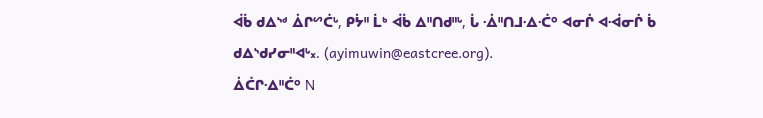ᐋᑳ ᑯᐃᔅᒄ ᐄᒋᔥᑖᒡ, ᑭᔮᐦ ᒫᒃ ᐋᑳ ᐃᐦᑎᑯᐦᒡ, ᒑ ᐧᐄᐦᑎᒧᐧᐃᐧᑖᐤ ᐊᓂᒌ ᐊᐧᐋᓂᒌ ᑳ ᑯᐃᔅᑯᓯᓂᐦᐊᒡ᙮. (ayimuwin@eastcree.org).
ᐄᑖᒋᐧᐃᐦᑖᐤ N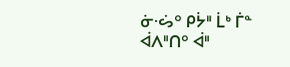ᓃᐧᔖᐤ ᑭᔮᐦ ᒫᒃ ᒦᓐ ᐋᐱᐦᑎᐤ ᐋᐦ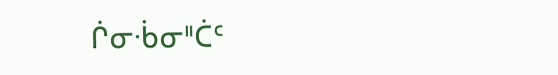ᒌᓂᐧᑳᓂᐦᑖᑦ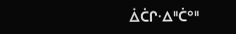ᐄᑖᒋᐧᐃᐦᑖᐤᐦ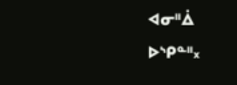ᐊᓂᐦᐄ ᐅᔅᑭᓐᐦ᙮